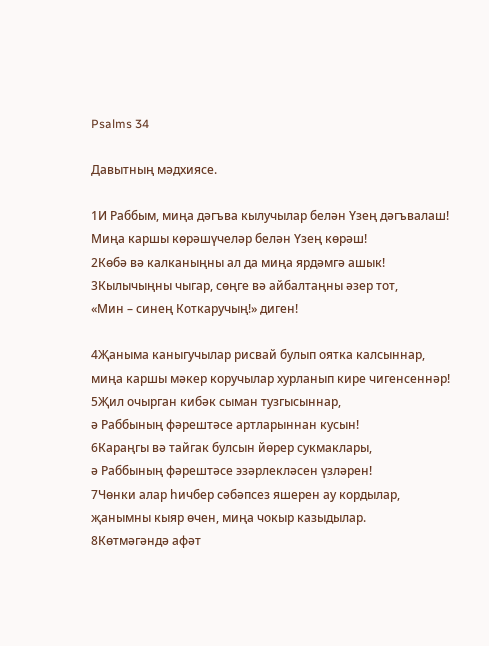Psalms 34

Давытның мәдхиясе.

1И Раббым, миңа дәгъва кылучылар белән Үзең дәгъвалаш!
Миңа каршы көрәшүчеләр белән Үзең көрәш!
2Көбә вә калканыңны ал да миңа ярдәмгә ашык!
3Кылычыңны чыгар, сөңге вә айбалтаңны әзер тот,
«Мин – синең Коткаручың!» диген!

4Җаныма каныгучылар рисвай булып оятка калсыннар,
миңа каршы мәкер коручылар хурланып кире чигенсеннәр!
5Җил очырган кибәк сыман тузгысыннар,
ә Раббының фәрештәсе артларыннан кусын!
6Караңгы вә тайгак булсын йөрер сукмаклары,
ә Раббының фәрештәсе эзәрлекләсен үзләрен!
7Чөнки алар һичбер сәбәпсез яшерен ау кордылар,
җанымны кыяр өчен, миңа чокыр казыдылар.
8Көтмәгәндә афәт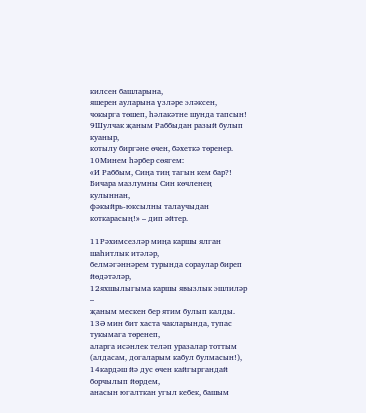килсен башларына,
яшерен ауларына үзләре эләксен,
чокырга төшеп, һәлакәтне шунда тапсын!
9Шулчак җаным Раббыдан разый булып куаныр,
котылу биргәне өчен, бәхеткә төренер.
10Минем һәрбер сөягем:
«И Раббым, Сиңа тиң тагын кем бар?!
Бичара мазлумны Син көчленең кулыннан,
фәкыйрь-юксылны талаучыдан коткарасың!» – дип әйтер.

11Рәхимсезләр миңа каршы ялган шаһитлык итәләр,
белмәгәннәрем турында сораулар биреп йөдәтәләр,
12яхшылыгыма каршы явызлык эшлиләр –
җаным мескен бер ятим булып калды.
13Ә мин бит хаста чакларында, тупас тукымага төренеп,
аларга исәнлек теләп уразалар тоттым
(алдасам, догаларым кабул булмасын!),
14кардәш йә дус өчен кайгыргандай борчылып йөрдем,
анасын югалткан угыл кебек, башым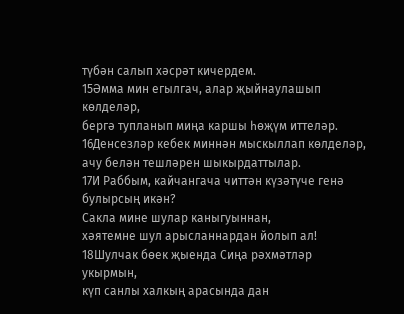түбән салып хәсрәт кичердем.
15Әмма мин егылгач, алар җыйнаулашып көлделәр,
бергә тупланып миңа каршы һөҗүм иттеләр.
16Денсезләр кебек миннән мыскыллап көлделәр,
ачу белән тешләрен шыкырдаттылар.
17И Раббым, кайчангача читтән күзәтүче генә булырсың икән?
Сакла мине шулар каныгуыннан,
хәятемне шул арысланнардан йолып ал!
18Шулчак бөек җыенда Сиңа рәхмәтләр укырмын,
күп санлы халкың арасында дан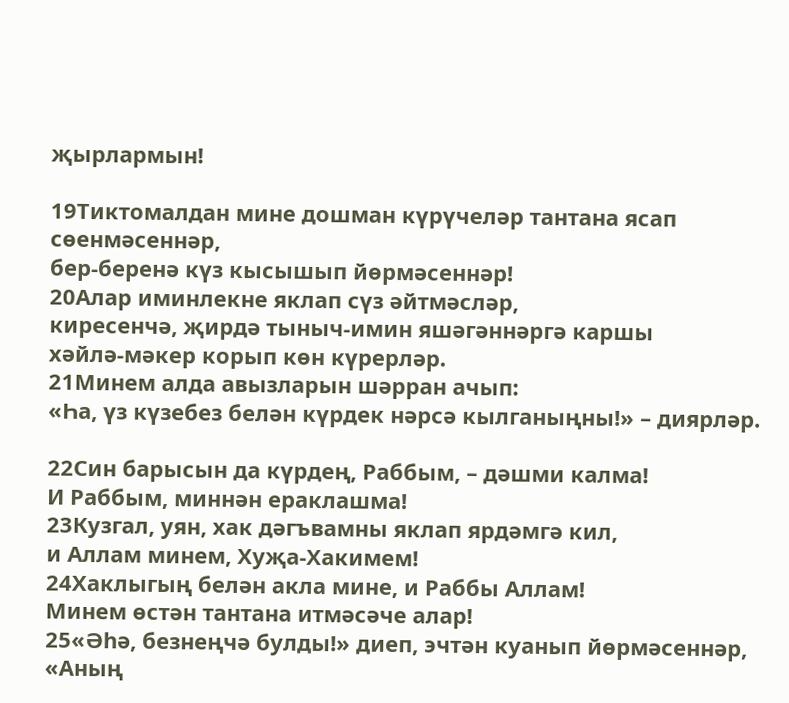җырлармын!

19Тиктомалдан мине дошман күрүчеләр тантана ясап сөенмәсеннәр,
бер-беренә күз кысышып йөрмәсеннәр!
20Алар иминлекне яклап сүз әйтмәсләр,
киресенчә, җирдә тыныч-имин яшәгәннәргә каршы
хәйлә-мәкер корып көн күрерләр.
21Минем алда авызларын шәрран ачып:
«Һа, үз күзебез белән күрдек нәрсә кылганыңны!» – диярләр.

22Син барысын да күрдең, Раббым, – дәшми калма!
И Раббым, миннән ераклашма!
23Кузгал, уян, хак дәгъвамны яклап ярдәмгә кил,
и Аллам минем, Хуҗа-Хакимем!
24Хаклыгың белән акла мине, и Раббы Аллам!
Минем өстән тантана итмәсәче алар!
25«Әһә, безнеңчә булды!» диеп, эчтән куанып йөрмәсеннәр,
«Аның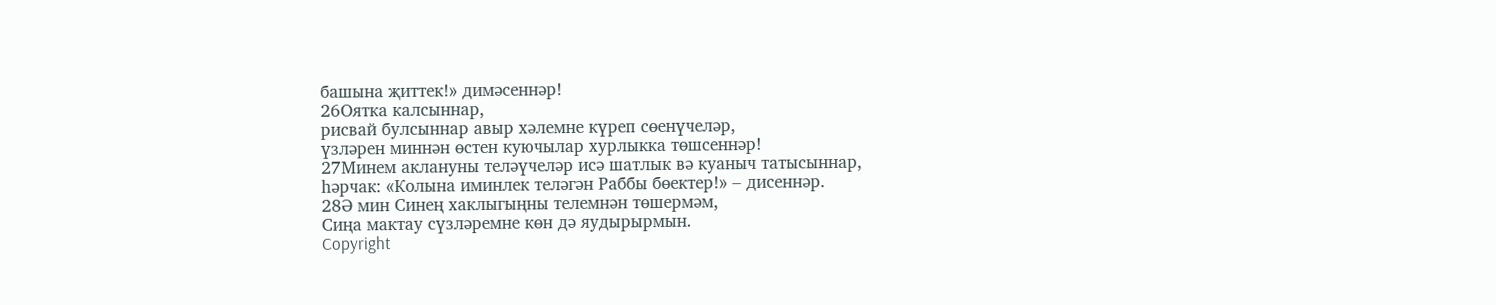башына җиттек!» димәсеннәр!
26Оятка калсыннар,
рисвай булсыннар авыр хәлемне күреп сөенүчеләр,
үзләрен миннән өстен куючылар хурлыкка төшсеннәр!
27Минем аклануны теләүчеләр исә шатлык вә куаныч татысыннар,
һәрчак: «Колына иминлек теләгән Раббы бөектер!» – дисеннәр.
28Ә мин Синең хаклыгыңны телемнән төшермәм,
Сиңа мактау сүзләремне көн дә яудырырмын.
Copyright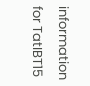information for TatIBT15